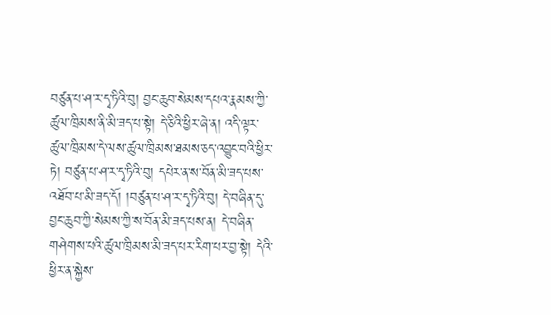བཙུན་པ་ཤ་ར་དྭ་ཏིའི་བུ། བྱང་ཆུབ་སེམས་དཔའ་རྣམས་ཀྱི་ཚུལ་ཁྲིམས་ནི་མི་ཟད་པ་སྟེ། དེ་ཅིའི་ཕྱིར་ཞེ་ན། འདི་ལྟར་ཚུལ་ཁྲིམས་དེ་ལས་ཚུལ་ཁྲིམས་ཐམས་ཅད་འབྱུང་བའི་ཕྱིར་ཏེ། བཙུན་པ་ཤ་ར་དྭ་ཏིའི་བུ། དཔེར་ན་ས་བོན་མི་ཟད་པས་འཐོབ་པ་མི་ཟད་དོ། །བཙུན་པ་ཤ་ར་དྭ་ཏིའི་བུ། དེ་བཞིན་དུ་བྱང་ཆུབ་ཀྱི་སེམས་ཀྱི་ས་བོན་མི་ཟད་པས་ན། དེ་བཞིན་གཤེགས་པའི་ཚུལ་ཁྲིམས་མི་ཟད་པར་རིག་པར་བྱ་སྟེ། དེའི་ཕྱིར་ན་སྐྱེས་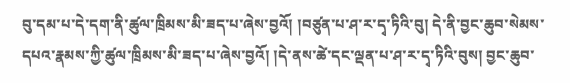བུ་དམ་པ་དེ་དག་ནི་ཚུལ་ཁྲིམས་མི་ཟད་པ་ཞེས་བྱའོ། །བཙུན་པ་ཤ་ར་དྭ་ཏིའི་བུ། དེ་ནི་བྱང་ཆུབ་སེམས་དཔའ་རྣམས་ཀྱི་ཚུལ་ཁྲིམས་མི་ཟད་པ་ཞེས་བྱའོ། །དེ་ནས་ཚེ་དང་ལྡན་པ་ཤ་ར་དྭ་ཏིའི་བུས། བྱང་ཆུབ་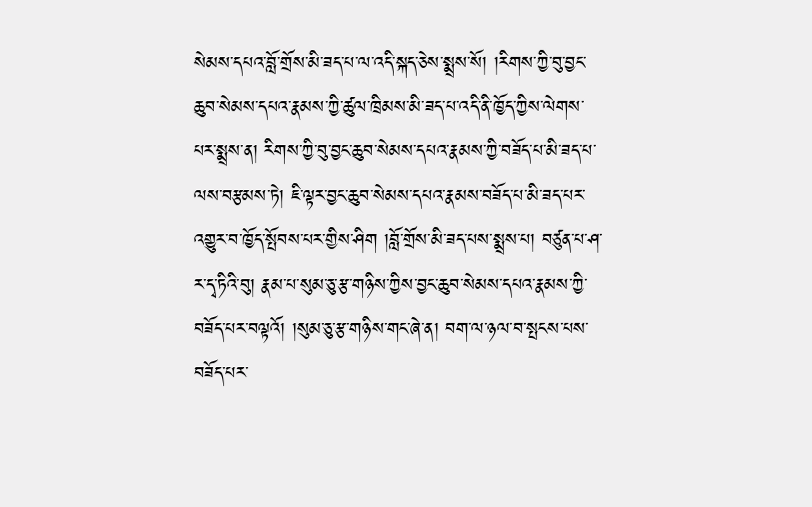སེམས་དཔའ་བློ་གྲོས་མི་ཟད་པ་ལ་འདི་སྐད་ཅེས་སྨྲས་སོ། །རིགས་ཀྱི་བུ་བྱང་ཆུབ་སེམས་དཔའ་རྣམས་ཀྱི་ཚུལ་ཁྲིམས་མི་ཟད་པ་འདི་ནི་ཁྱོད་ཀྱིས་ལེགས་པར་སྨྲས་ན། རིགས་ཀྱི་བུ་བྱང་ཆུབ་སེམས་དཔའ་རྣམས་ཀྱི་བཟོད་པ་མི་ཟད་པ་ལས་བརྩམས་ཏེ། ཇི་ལྟར་བྱང་ཆུབ་སེམས་དཔའ་རྣམས་བཟོད་པ་མི་ཟད་པར་འགྱུར་བ་ཁྱོད་སྤོབས་པར་གྱིས་ཤིག །བློ་གྲོས་མི་ཟད་པས་སྨྲས་པ། བཙུན་པ་ཤ་ར་དྭ་ཏིའི་བུ། རྣམ་པ་སུམ་ཅུ་རྩ་གཉིས་ཀྱིས་བྱང་ཆུབ་སེམས་དཔའ་རྣམས་ཀྱི་བཟོད་པར་བལྟའོ། །སུམ་ཅུ་རྩ་གཉིས་གང་ཞེ་ན། བག་ལ་ཉལ་བ་སྤངས་པས་བཟོད་པར་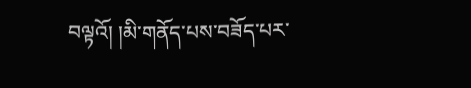བལྟའོ། །མི་གནོད་པས་བཟོད་པར་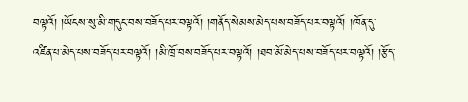བལྟའོ། །ཡོངས་སུ་མི་གདུང་བས་བཟོད་པར་བལྟའོ། །གནོད་སེམས་མེད་པས་བཟོད་པར་བལྟའོ། །ཁོན་དུ་འཛིན་པ་མེད་པས་བཟོད་པར་བལྟའོ། །མི་ཁྲོ་བས་བཟོད་པར་བལྟའོ། །ཐབ་མོ་མེད་པས་བཟོད་པར་བལྟའོ། །རྩོད་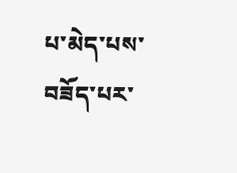པ་མེད་པས་བཟོད་པར་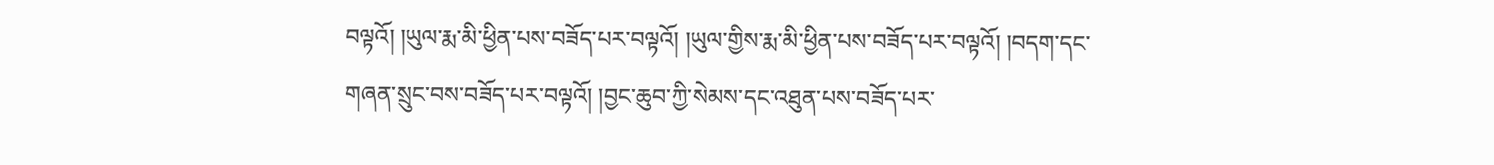བལྟའོ། །ཡུལ་རྨ་མི་ཕྱིན་པས་བཟོད་པར་བལྟའོ། །ཡུལ་གྱིས་རྨ་མི་ཕྱིན་པས་བཟོད་པར་བལྟའོ། །བདག་དང་གཞན་སྲུང་བས་བཟོད་པར་བལྟའོ། །བྱང་ཆུབ་ཀྱི་སེམས་དང་འཐུན་པས་བཟོད་པར་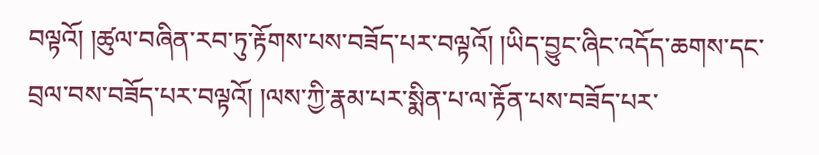བལྟའོ། །ཚུལ་བཞིན་རབ་ཏུ་རྟོགས་པས་བཟོད་པར་བལྟའོ། །ཡིད་བྱུང་ཞིང་འདོད་ཆགས་དང་བྲལ་བས་བཟོད་པར་བལྟའོ། །ལས་ཀྱི་རྣམ་པར་སྨིན་པ་ལ་རྟོན་པས་བཟོད་པར་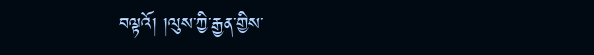བལྟའོ། །ལུས་ཀྱི་རྒྱན་གྱིས་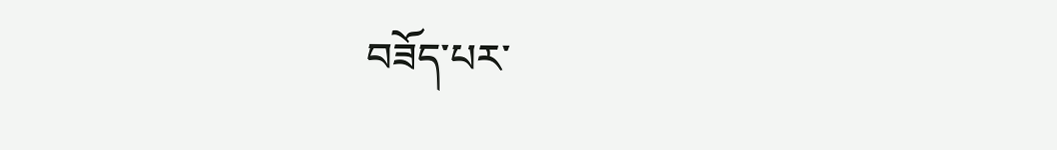བཟོད་པར་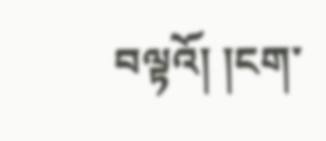བལྟའོ། །ངག་